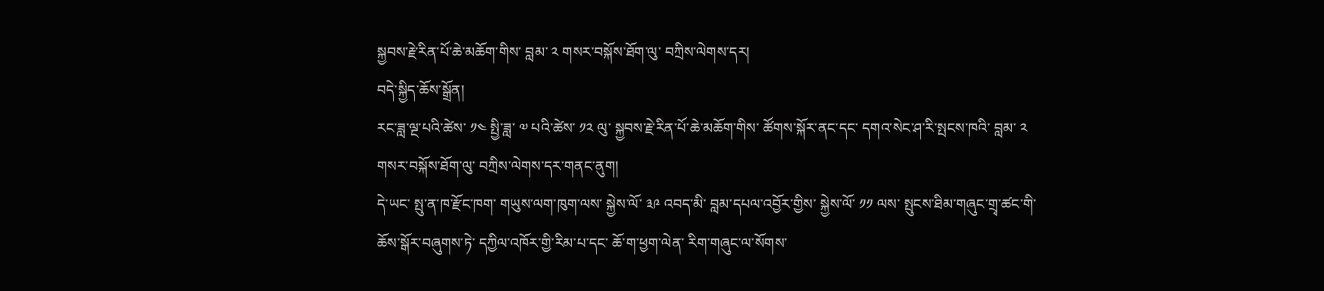སྐྱབས་རྗེ་རིན་པོ་ཆེ་མཆོག་གིས་ བླམ་ ༢ གསར་བསྐོས་ཐོག་ལུ་ བཀྲིས་ལེགས་དར།
བདེ་སྐྱིད་ཆོས་སྒྲོན།
རང་ཟླ་ལྔ་པའི་ཚེས་ ༡༤ སྤྱི་ཟླ་ ༧ པའི་ཚེས་ ༡༢ ལུ་ སྐྱབས་རྗེ་རིན་པོ་ཆེ་མཆོག་གིས་ ཚོགས་སྐོར་ནང་དང་ དགའ་སེང་ཤ་རི་སྤངས་ཁའི་ བླམ་ ༢ གསར་བསྐོས་ཐོག་ལུ་ བཀྲིས་ལེགས་དར་གནང་ནུག།
དེ་ཡང་ སྤུ་ན་ཁ་རྫོང་ཁག་ གཡུས་ལག་ཁུག་ལས་ སྐྱེས་ལོ་ ༣༩ འབད་མི་ བླམ་དཔལ་འབྱོར་གྱིས་ སྐྱེས་ལོ་ ༡༡ ལས་ སྤུངས་ཐིམ་གཞུང་གྲྭ་ཚང་གི་ ཆོས་སྒོར་བཞུགས་ཏེ་ དཀྱིལ་འཁོར་གྱི་རིམ་པ་དང་ ཆོ་ག་ཕྱག་ལེན་ རིག་གཞུང་ལ་སོགས་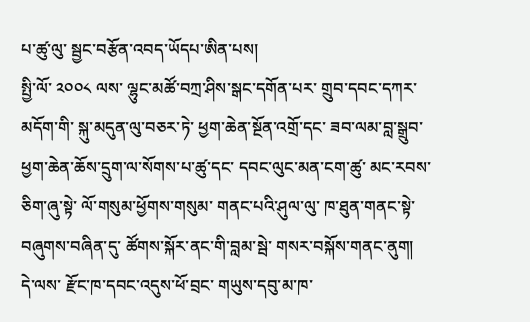པ་ཚུ་ལུ་ སྦྱང་བརྩོན་འབད་ཡོདཔ་ཨིན་པས།
སྤྱི་ལོ་ ༢༠༠༨ ལས་ ལྷུང་མཚོ་བཀྲ་ཤིས་སྒང་དགོན་པར་ གྲུབ་དབང་དཀར་མདོག་གི་ སྐུ་མདུན་ལུ་བཅར་ཏེ་ ཕྱག་ཆེན་སྔོན་འགྲོ་དང་ ཟབ་ལམ་བླ་སྒྲུབ་ ཕྱག་ཆེན་ཆོས་དྲུག་ལ་སོགས་པ་ཚུ་དང་ དབང་ལུང་མན་ངག་ཚུ་ མང་རབས་ཅིག་ཞུ་སྟེ་ ལོ་གསུམ་ཕྱོགས་གསུམ་ གནང་པའི་ཤུལ་ལུ་ ཁ་ཐུན་གནང་སྟེ་ བཞུགས་བཞིན་དུ་ ཚོགས་སྐོར་ནང་གི་བླམ་སྦེ་ གསར་བསྐོས་གནང་ནུག།
དེ་ལས་ རྫོང་ཁ་དབང་འདུས་ཕོ་བྲང་ གཡུས་དབུ་མ་ཁ་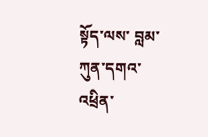སྟོད་ལས་ བླམ་ཀུན་དགའ་འཕྲིན་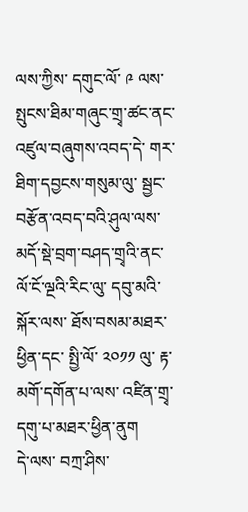ལས་ཀྱིས་ དགུང་ལོ་ ༩ ལས་ སྤུངས་ཐིམ་གཞུང་གྲྭ་ཚང་ནང་ འཛུལ་བཞུགས་འབད་དེ་ གར་ཐིག་དབྱངས་གསུམ་ལུ་ སྦྱང་བརྩོན་འབད་བའི་ཤུལ་ལས་ མདོ་སྡེ་བྲག་བཤད་གྲྭའི་ནང་ ལོ་ངོ་ལྔའི་རིང་ལུ་ དབུ་མའི་སྐོར་ལས་ ཐོས་བསམ་མཐར་ཕྱིན་དང་ སྤྱི་ལོ་ ༢༠༡༡ ལུ་ རྟ་མགོ་དགོན་པ་ལས་ འཛིན་གྲྭ་དགུ་པ་མཐར་ཕྱིན་ནུག
དེ་ལས་ བཀྲ་ཤིས་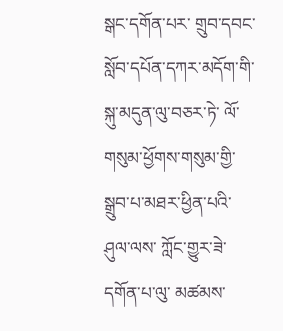སྒང་དགོན་པར་ གྲུབ་དབང་སློབ་དཔོན་དཀར་མདོག་གི་ སྐུ་མདུན་ལུ་བཅར་ཏེ་ ལོ་གསུམ་ཕྱོགས་གསུམ་གྱི་ སྒྲུབ་པ་མཐར་ཕྱིན་པའི་ཤུལ་ལས་ ཀློང་གྱུར་ཟེ་དགོན་པ་ལུ་ མཚམས་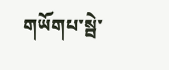གཡོགཔ་སྦེ་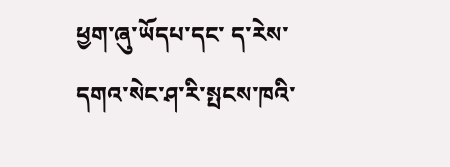ཕྱག་ཞུ་ཡོདཔ་དང་ ད་རེས་ དགའ་སེང་ཤ་རི་སྤངས་ཁའི་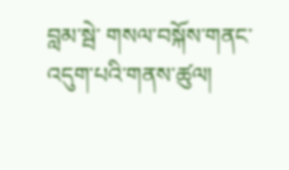བླམ་སྦེ་ གསལ་བསྐོས་གནང་འདུག་པའི་གནས་ཚུལ།